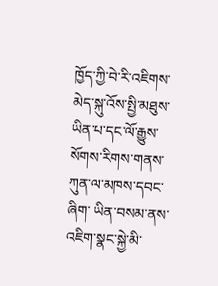ཁྱོད་ཀྱི་བེ་རི་འཇིགས་ མེད་སྐུ་འོས་སྤྱི་མཐུས་ཡིན་པ་དང་ལོ་རྒྱུས་སོགས་རིགས་གནས་ཀུན་ལ་མཁས་དབང་ཞིག་ ཡིན་བསམ་ནས་འཇིག་སྣང་སྐྱེ་མི་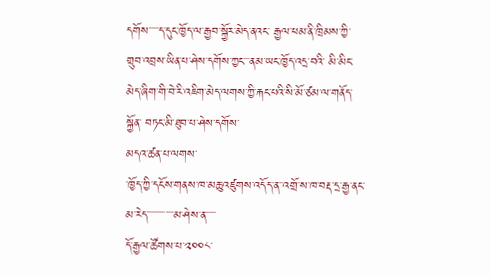དགོས་་་་་ད་དུང་ཁྱོད་ལ་རྒྱབ་སྐྱོར་མེད་ནའང་ རྒྱལ་ཕམ་ནི་ཁྲིམས་ཀྱི་གྲུབ་འབྲས་ཡིན་པ་ཤེས་དགོས་ཀྱང་་་ནམ་ཡང་ཁྱོད་འདྲ་བའི་ མི་མིང་མེད་ཞིག་གི་བེ་རི་འཇིག་མེད་ལགས་ཀྱི་རྐང་པའི་སི་མོ་ཙམ་ལ་གནོད་སྐྱོན་ བཏང་མི་ཐུབ་པ་ཤེས་དགོས་
མདའ་ཚན་པ་ལགས་
་ཁྱོད་ཀྱི་དངོས་གནས་ཁ་མཆུ་འཛུགས་འདོད་ན་་འགྲོ་ས་ཁ་བརྡ་དྲ་རྒྱ་ནང་མ་རེད་་་་་་་་་་་་་མ་ཤེས་ན་་་་་
དོ་རྒྱལ་ཚོགས་པ་༢༠༠༨་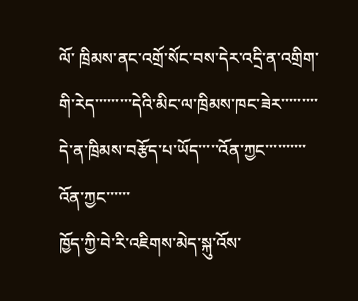ལོ་ ཁྲིམས་ནང་འགྲོ་སོང་བས་དེར་འདྲི་ན་འགྲིག་གི་རེད་་་་་་་་་དེའི་མིང་ལ་ཁྲིམས་ཁང་ཟེར་་་་་་་་་དེ་ན་ཁྲིམས་བརྩོད་པ་ཡོད་་་་་འོན་ཀྱང་་་་་་་་་་འོན་ཀྱང་་་་་་
ཁྱོད་ཀྱི་བེ་རི་འཇིགས་མེད་སྐུ་འོས་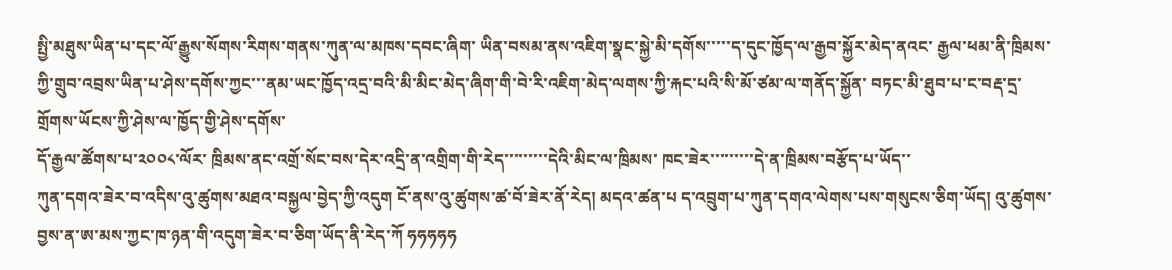སྤྱི་མཐུས་ཡིན་པ་དང་ལོ་རྒྱུས་སོགས་རིགས་གནས་ཀུན་ལ་མཁས་དབང་ཞིག་ ཡིན་བསམ་ནས་འཇིག་སྣང་སྐྱེ་མི་དགོས་་་་་ད་དུང་ཁྱོད་ལ་རྒྱབ་སྐྱོར་མེད་ནའང་ རྒྱལ་ཕམ་ནི་ཁྲིམས་ཀྱི་གྲུབ་འབྲས་ཡིན་པ་ཤེས་དགོས་ཀྱང་་་ནམ་ཡང་ཁྱོད་འདྲ་བའི་མི་མིང་མེད་ཞིག་གི་བེ་རི་འཇིག་མེད་ལགས་ཀྱི་རྐང་པའི་སི་མོ་ཙམ་ལ་གནོད་སྐྱོན་ བཏང་མི་ཐུབ་པ་ང་བརྡ་དྲ་གྲོགས་ཡོངས་ཀྱི་ཤེས་ལ་ཁྱོད་གྱི་ཤེས་དགོས་
དོ་རྒྱལ་ཚོགས་པ་༢༠༠༨་ལོར་ ཁྲིམས་ནང་འགྲོ་སོང་བས་དེར་འདྲི་ན་འགྲིག་གི་རེད་་་་་་་་་དེའི་མིང་ལ་ཁྲིམས་ ཁང་ཟེར་་་་་་་་་དེ་ན་ཁྲིམས་བརྩོད་པ་ཡོད་་
ཀུན་དགའ་ཟེར་བ་འདིས་འུ་ཚུགས་མཐའ་བསྐྱལ་བྱེད་ཀྱི་འདུག ངོ་ནས་འུ་ཚུགས་ཚ་བོ་ཟེར་ནོ་རེད། མདའ་ཚན་པ ད་འབྲུག་པ་ཀུན་དགའ་ལེགས་པས་གསུངས་ཅིག་ཡོད། འུ་ཚུགས་བྱས་ན་ཨ་མས་ཀྱང་ཁ་ཉན་གི་འདུག་ཟེར་བ་ཅིག་ཡོད་ནི་རེད་ཀོ ཧཧཧཧཧ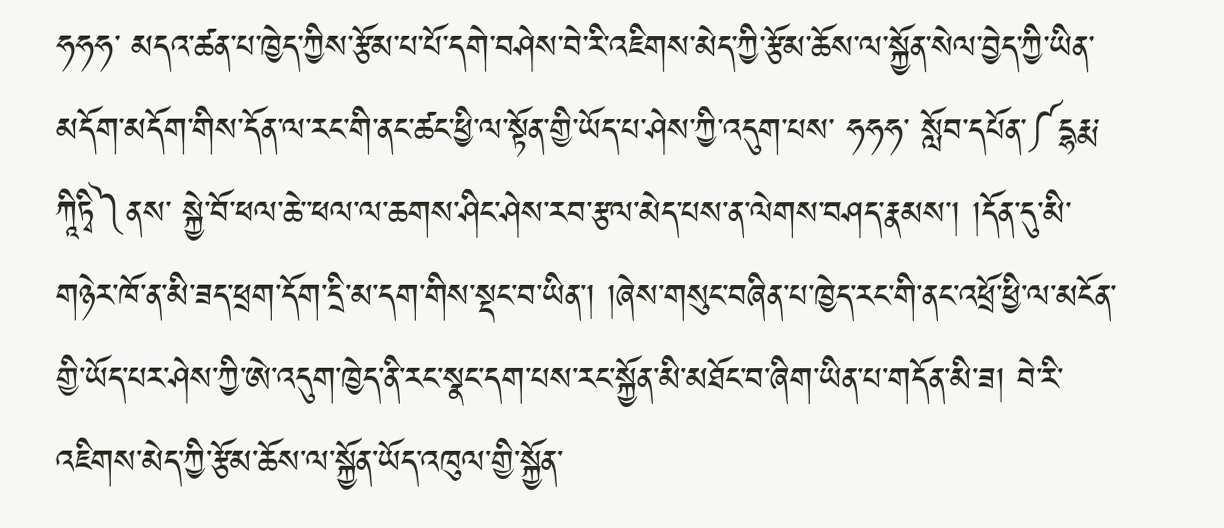ཧཧཧ་ མདའ་ཚན་པ་ཁྱེད་ཀྱིས་རྩོམ་པ་པོ་དགེ་བཤེས་བེ་རི་འཇིགས་མེད་ཀྱི་རྩོམ་ཆོས་ལ་སྐྱོན་སེལ་བྱེད་ཀྱི་ཡིན་མདོག་མདོག་གིས་དོན་ལ་རང་གི་ནང་ཚང་ཕྱི་ལ་སྟོན་གྱི་ཡོད་པ་ཤེས་ཀྱི་འདུག་པས་ ཧཧཧ་ སློབ་དཔོན་༼དྷརྨ་ཀཱིཏྭི༽ནས་ སྐྱེ་བོ་ཕལ་ཆེ་་ཕལ་ལ་ཆགས་ཤིང་ཤེས་རབ་རྩལ་མེད་པས་ན་ལེགས་བཤད་རྣམས་། །དོན་དུ་མི་གཉེར་ཁོ་ན་མི་ཟད་ཕྲག་དོག་དྲི་མ་དག་གིས་སྡང་བ་ཡིན་། །ཞེས་གསུང་བཞིན་པ་ཁྱེད་རང་གི་ནང་འཕྲོ་ཕྱི་ལ་མངོན་གྱི་ཡོད་པར་ཤེས་ཀྱི་ཨེ་འདུག་ཁྱེད་ནི་རང་སྣང་དག་པས་རང་སྐྱོན་མི་མཐོང་བ་ཞིག་ཡིན་པ་གདོན་མི་ཟ། བེ་རི་འཇིགས་མེད་ཀྱི་རྩོམ་ཆོས་ལ་སྐྱོན་ཡོད་འཁུལ་གྱི་སྐྱོན་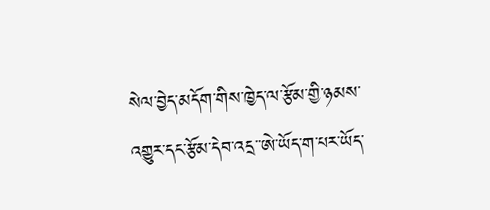སེལ་བྱེད་མདོག་གིས་ཁྱེད་ལ་རྩོམ་གྱི་ཉམས་འགྱུར་དང་རྩོམ་དེབ་འདྲ་་ཨེ་ཡོད་ག་པར་ཡོད་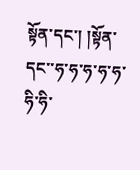སྟོན་དང་། །སྟོན་དང་་ཧ་ཧ་ཧ་ཧ་ཧ་ཧི་ཧི་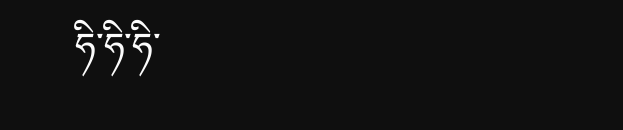ཧི་ཧི་ཧི་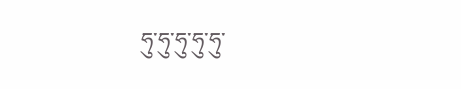ཧུ་ཧུ་ཧུ་ཧུ་ཧུ་